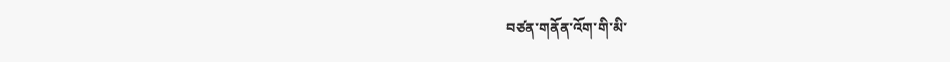བཙན་གནོན་འོག་གི་མི་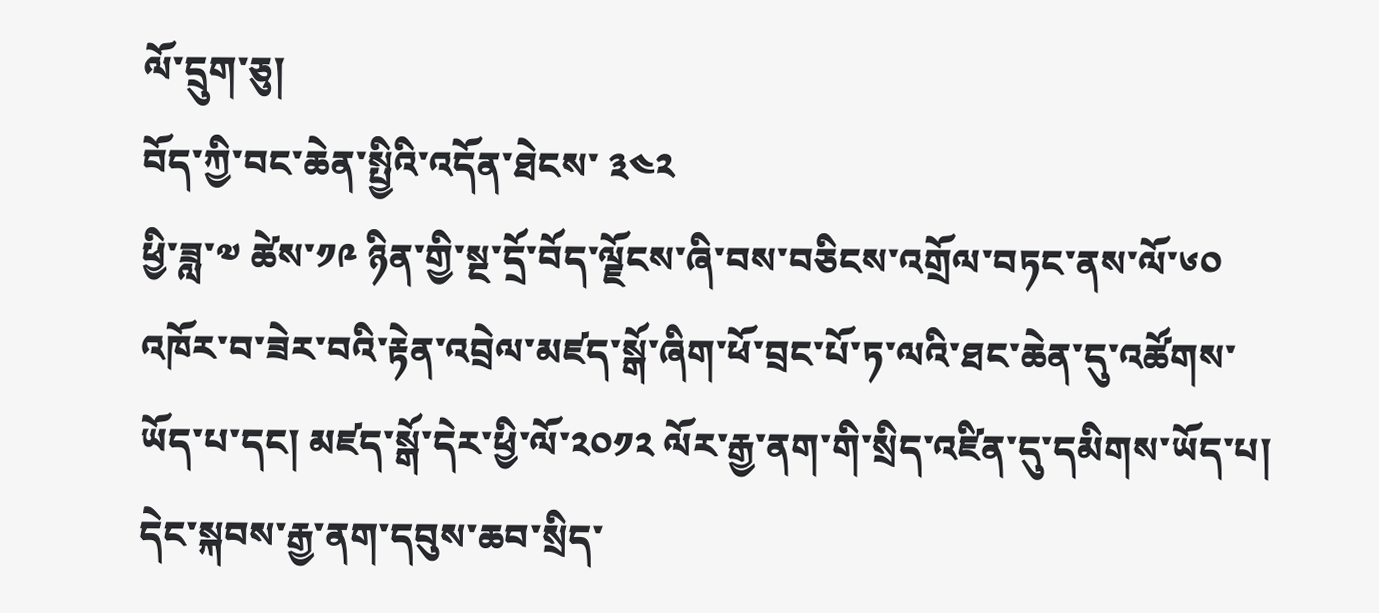ལོ་དྲུག་ཅུ།
བོད་ཀྱི་བང་ཆེན་སྤྱིའི་འདོན་ཐེངས་ ༣༤༢
ཕྱི་ཟླ་༧ ཚེས་༡༩ ཉིན་གྱི་སྔ་དྲོ་བོད་ལྗོངས་ཞི་བས་བཅིངས་འགྲོལ་བཏང་ནས་ལོ་༦༠ འཁོར་བ་ཟེར་བའི་རྟེན་འབྲེལ་མཛད་སྒོ་ཞིག་ཕོ་བྲང་པོ་ཏ་ལའི་ཐང་ཆེན་དུ་འཚོགས་ཡོད་པ་དང། མཛད་སྒོ་དེར་ཕྱི་ལོ་༢༠༡༢ ལོར་རྒྱ་ནག་གི་སྲིད་འཛིན་དུ་དམིགས་ཡོད་པ། དེང་སྐབས་རྒྱ་ནག་དབུས་ཆབ་སྲིད་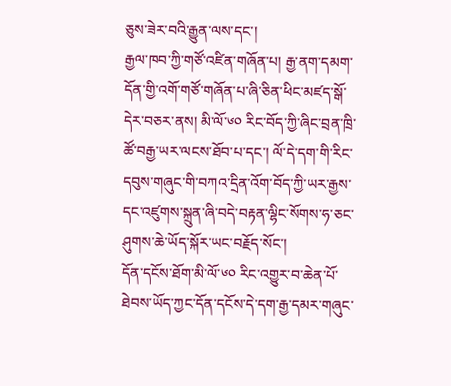ཅུས་ཟེར་བའི་རྒྱུན་ལས་དང་།
རྒྱལ་ཁབ་ཀྱི་གཙོ་འཛིན་གཞོན་པ། རྒྱ་ནག་དམག་དོན་གྱི་འགོ་གཙོ་གཞོན་པ་ཞི་ཅིན་ཕིང་མཛད་སྒོ་དེར་བཅར་ནས། མི་ལོ་༦༠ རིང་བོད་ཀྱི་ཞིང་བྲན་ཁྲི་ཚོ་བརྒྱ་ཡར་ལངས་ཐོབ་པ་དང་། ལོ་དེ་དག་གི་རིང་དབུས་གཞུང་གི་བཀའ་དྲིན་འོག་བོད་ཀྱི་ཡར་རྒྱས་དང་འཛུགས་སྐྲུན་ཞི་བདེ་བརྟན་ལྷིང་སོགས་ཧ་ཅང་ཤུགས་ཆེ་ཡོད་སྐོར་ཡང་བརྗོད་སོང་།
དོན་དངོས་ཐོག་མི་ལོ་༦༠ རིང་འགྱུར་བ་ཆེན་པོ་ཐེབས་ཡོད་ཀྱང་དོན་དངོས་དེ་དག་རྒྱ་དམར་གཞུང་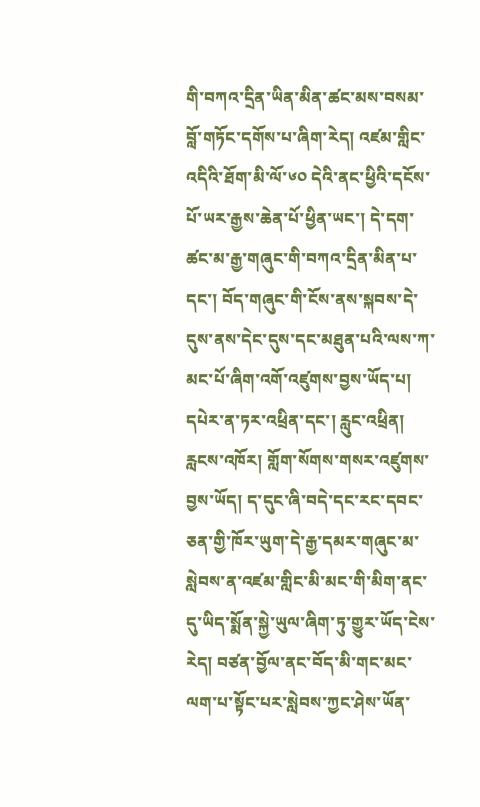གི་བཀའ་དྲིན་ཡིན་མིན་ཚང་མས་བསམ་བློ་གཏོང་དགོས་པ་ཞིག་རེད། འཛམ་གླིང་འདིའི་ཐོག་མི་ལོ་༦༠ དེའི་ནང་ཕྱིའི་དངོས་པོ་ཡར་རྒྱས་ཆེན་པོ་ཕྱིན་ཡང་། དེ་དག་ཚང་མ་རྒྱ་གཞུང་གི་བཀའ་དྲིན་མིན་པ་དང་། བོད་གཞུང་གི་ངོས་ནས་སྐབས་དེ་དུས་ནས་དེང་དུས་དང་མཐུན་པའི་ལས་ཀ་མང་པོ་ཞིག་འགོ་འཛུགས་བྱས་ཡོད་པ། དཔེར་ན་ཏར་འཕྲིན་དང་། རླུང་འཕྲིན། རླངས་འཁོར། གློག་སོགས་གསར་འཛུགས་བྱས་ཡོད། ད་དུང་ཞི་བདེ་དང་རང་དབང་ཅན་གྱི་ཁོར་ཡུག་དེ་རྒྱ་དམར་གཞུང་མ་སླེབས་ན་འཛམ་གླིང་མི་མང་གི་མིག་ནང་དུ་ཡིད་སྨོན་སྐྱེ་ཡུལ་ཞིག་ཏུ་གྱུར་ཡོད་ངེས་རེད། བཙན་བྱོལ་ནང་བོད་མི་གང་མང་ལག་པ་སྟོང་པར་སླེབས་ཀྱང་ཤེས་ཡོན་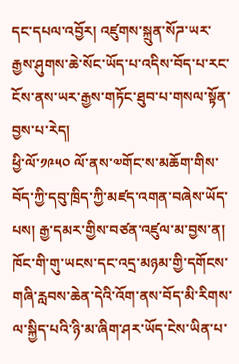དང་དཔལ་འབྱོར། འཛུགས་སྐྲུན་སོཌ་ཡར་རྒྱས་ཤུགས་ཆེ་སོང་ཡོད་པ་འདིས་བོད་པ་རང་ངོས་ནས་ཡར་རྒྱས་གཏོང་ཐུབ་པ་གསལ་སྟོན་བྱས་པ་རེད།
ཕྱི་ལོ་༡༩༥༠ ལོ་ནས་༧གོང་ས་མཆོག་གིས་བོད་ཀྱི་དབུ་ཁྲིད་ཀྱི་མཛད་འགན་བཞེས་ཡོད་པས། རྒྱ་དམར་གྱིས་བཙན་འཛུལ་མ་བྱས་ན། ཁོང་གི་གུ་ཡངས་དང་འདྲ་མཉམ་གྱི་དགོངས་གཞི་རླབས་ཆེན་དེའི་འོག་ནས་བོད་མི་རིགས་ལ་སྐྱིད་པའི་ཉི་མ་ཞིག་ཤར་ཡོད་ངེས་ཡིན་པ་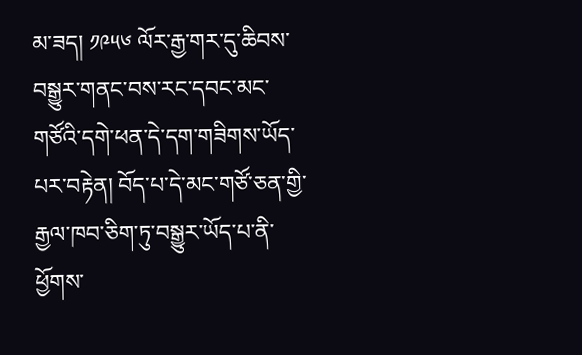མ་ཟད། ༡༩༥༦ ལོར་རྒྱ་གར་དུ་ཆིབས་བསྒྱུར་གནང་བས་རང་དབང་མང་གཙོའི་དགེ་ཕན་དེ་དག་གཟིགས་ཡོད་པར་བརྟེན། བོད་པ་དེ་མང་གཙོ་ཅན་གྱི་རྒྱལ་ཁབ་ཅིག་ཏུ་བསྒྱུར་ཡོད་པ་ནི་ཕྱོགས་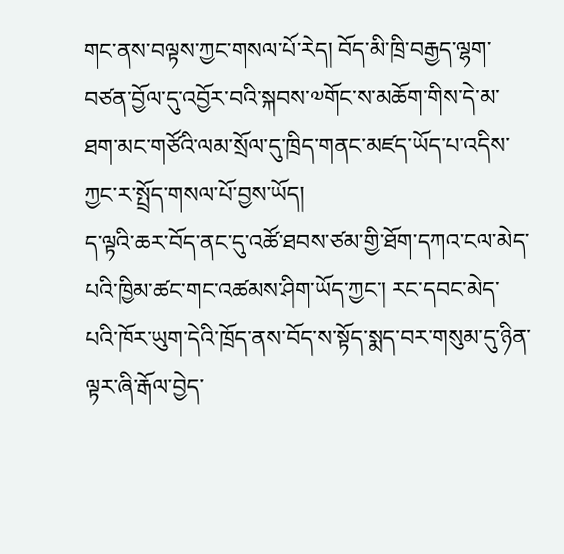གང་ནས་བལྟས་ཀྱང་གསལ་པོ་རེད། བོད་མི་ཁྲི་བརྒྱད་ལྷག་བཙན་བྱོལ་དུ་འབྱོར་བའི་སྐབས་༧གོང་ས་མཆོག་གིས་དེ་མ་ཐག་མང་གཙོའི་ལམ་སྲོལ་དུ་ཁྲིད་གནང་མཛད་ཡོད་པ་འདིས་ཀྱང་ར་སྤྲོད་གསལ་པོ་བྱས་ཡོད།
ད་ལྟའི་ཆར་བོད་ནང་དུ་འཚོ་ཐབས་ཙམ་གྱི་ཐོག་དཀའ་ངལ་མེད་པའི་ཁྱིམ་ཚང་གང་འཚམས་ཤིག་ཡོད་ཀྱང་། རང་དབང་མེད་པའི་ཁོར་ཡུག་དེའི་ཁྲོད་ནས་བོད་ས་སྟོད་སྨད་བར་གསུམ་དུ་ཉིན་ལྟར་ཞི་རྒོལ་བྱེད་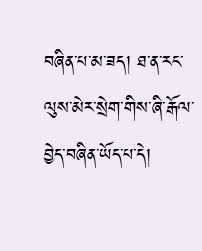བཞིན་པ་མ་ཟད། ཐ་ན་རང་ལུས་མེར་སྲེག་གིས་ཞི་རྒོལ་བྱེད་བཞིན་ཡོད་པ་དེ།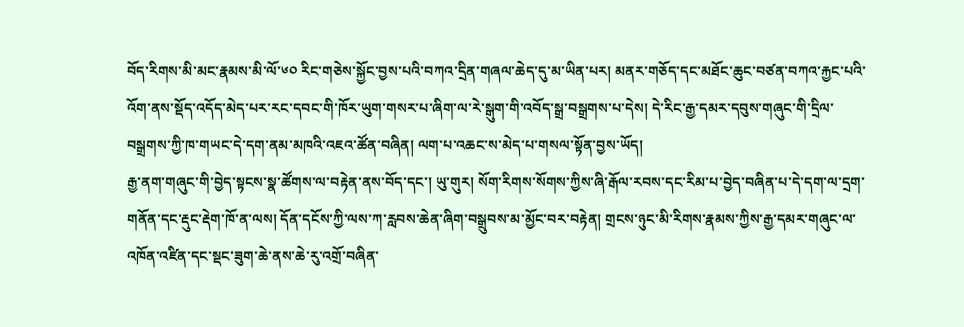བོད་རིགས་མི་མང་རྣམས་མི་ལོ་༦༠ རིང་གཅེས་སྐྱོང་བྱས་པའི་བཀའ་དྲིན་གཞལ་ཆེད་དུ་མ་ཡིན་པར། མནར་གཅོད་དང་མཐོང་ཆུང་བཙན་བཀའ་རྐྱང་པའི་འོག་ནས་སྡོད་འདོད་མེད་པར་རང་དབང་གི་ཁོར་ཡུག་གསར་པ་ཞིག་ལ་རེ་སྒུག་གི་འབོད་སྒྲ་བསྒྲགས་པ་དེས། དེ་རིང་རྒྱ་དམར་དབུས་གཞུང་གི་དྲིལ་བསྒྲགས་ཀྱི་ཁ་གཡང་དེ་དག་ནམ་མཁའི་འཇའ་ཚོན་བཞིན། ལག་པ་འཆང་ས་མེད་པ་གསལ་སྟོན་བྱས་ཡོད།
རྒྱ་ནག་གཞུང་གི་བྱེད་སྟངས་སྣ་ཚོགས་ལ་བརྟེན་ནས་བོད་དང་། ཡུ་གུར། སོག་རིགས་སོགས་ཀྱིས་ཞི་རྒོལ་རབས་དང་རིམ་པ་བྱེད་བཞིན་པ་དེ་དག་ལ་དྲག་གནོན་དང་རྡུང་རྡེག་ཁོ་ན་ལས། དོན་དངོས་ཀྱི་ལས་ཀ་རླབས་ཆེན་ཞིག་བསྒྲུབས་མ་མྱོང་བར་བརྟེན། གྲངས་ཉུང་མི་རིགས་རྣམས་ཀྱིས་རྒྱ་དམར་གཞུང་ལ་འཁོན་འཛིན་དང་སྡང་ཟུག་ཆེ་ནས་ཆེ་རུ་འགྲོ་བཞིན་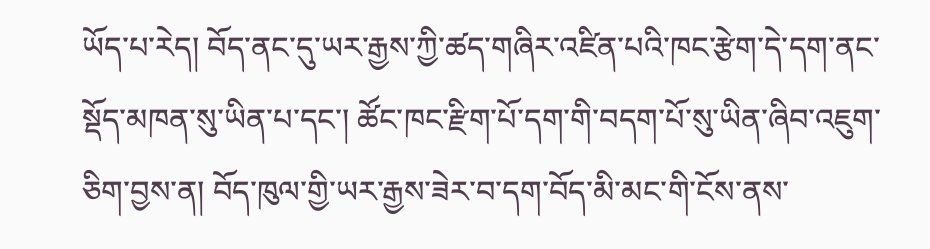ཡོད་པ་རེད། བོད་ནང་དུ་ཡར་རྒྱས་ཀྱི་ཚད་གཞིར་འཛིན་པའི་ཁང་རྩེག་དེ་དག་ནང་སྡོད་མཁན་སུ་ཡིན་པ་དང་། ཚོང་ཁང་རྫིག་པོ་དག་གི་བདག་པོ་སུ་ཡིན་ཞིབ་འཇུག་ཅིག་བྱས་ན། བོད་ཁུལ་གྱི་ཡར་རྒྱས་ཟེར་བ་དག་བོད་མི་མང་གི་ངོས་ནས་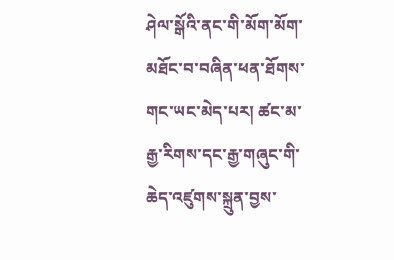ཤེལ་སྒོའི་ནང་གི་མོག་མོག་མཐོང་བ་བཞིན་ཕན་ཐོགས་གང་ཡང་མེད་པར། ཚང་མ་རྒྱ་རིགས་དང་རྒྱ་གཞུང་གི་ཆེད་འཛུགས་སྐྲུན་བྱས་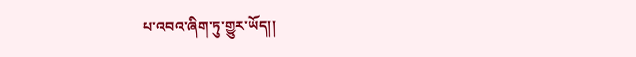པ་འབའ་ཞིག་ཏུ་གྱུར་ཡོད།།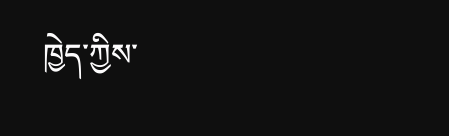ཁྱེད་ཀྱིས་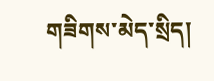གཟིགས་མེད་སྲིད།